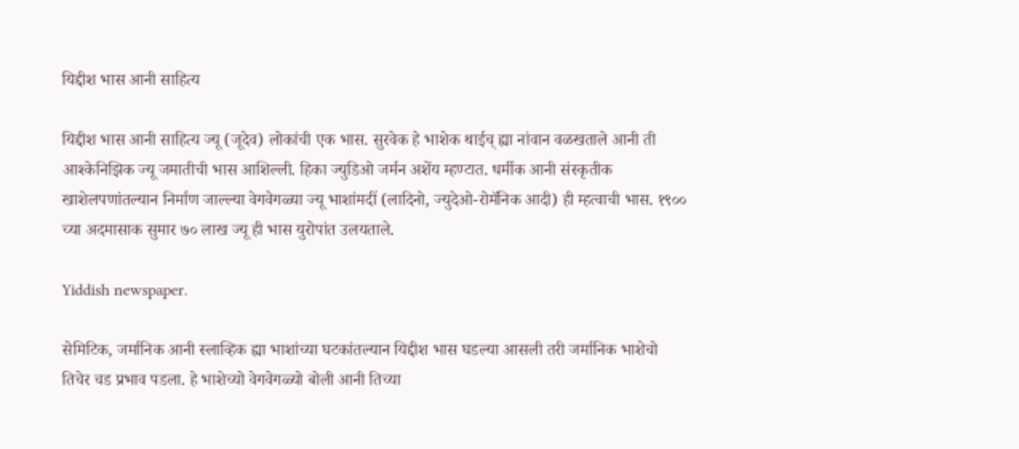यिद्दीश भास आनी साहित्य

यिद्दीश भास आनी साहित्य ज्यू (जूदेव) लोकांची एक भास. सुरवेक हे भाशेक थाईच् ह्या नांवान वळखताले आनी ती आश्केनिझिक ज्यू जमातीची भास आशिल्ली. हिका ज्युडिओ जर्मन अशेंय म्हण्टात. धर्मीक आनी संस्कृतीक खाशेलपणांतल्यान निर्माण जाल्ल्या वेगवेगळ्या ज्यू भाशांमदीं (लादिनो, ज्युदेओ-रोमॅनिक आदी) ही म्हत्वाची भास. १९०० च्या अदमासाक सुमार ७० लाख ज्यू ही भास युरोपांत उलयताले.

Yiddish newspaper.

सेमिटिक, जर्मानिक आनी स्लाव्हिक ह्या भाशांच्या घटकांतल्यान यिद्दीश भास घडल्या आसली तरी जर्मानिक भाशेचो तिचेर चड प्रभाव पडला. हे भाशेच्यो वेगवेगळ्यो बोली आनी तिच्या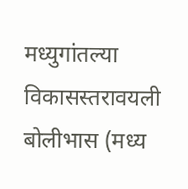मध्युगांतल्या विकासस्तरावयली बोलीभास (मध्य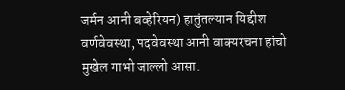जर्मन आनी बव्हेरियन) हातुंतल्यान यिद्दीश वर्णवेवस्था, पदवेवस्था आनी वाक्यरचना हांचो मुखेल गाभो जाल्लो आसा.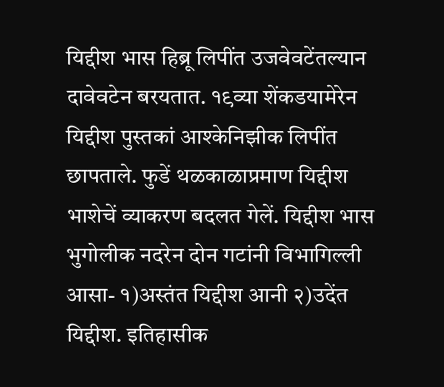यिद्दीश भास हिब्रू लिपींत उजवेवटेंतल्यान दावेवटेन बरयतात. १९व्या शेंकडयामेरेन यिद्दीश पुस्तकां आश्केनिझीक लिपींत छापताले. फुडें थळकाळाप्रमाण यिद्दीश भाशेचें व्याकरण बदलत गेलें. यिद्दीश भास भुगोलीक नदरेन दोन गटांनी विभागिल्ली आसा- १)अस्तंत यिद्दीश आनी २)उदेंत यिद्दीश. इतिहासीक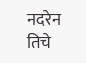नदरेन तिचे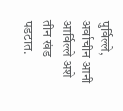पुर्विल्ले, अर्वाचीन आनी आर्विल्ले अशे तीन खंड पडटात.